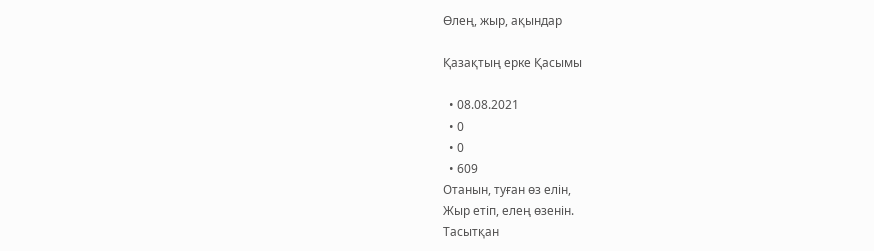Өлең, жыр, ақындар

Қазақтың ерке Қасымы

  • 08.08.2021
  • 0
  • 0
  • 609
Отанын, туған өз елін,
Жыр етіп, елең өзенін.
Тасытқан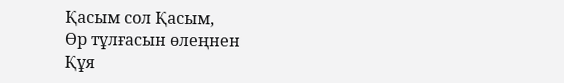Қасым сол Қасым,
Өр тұлғасын өлеңнен
Құя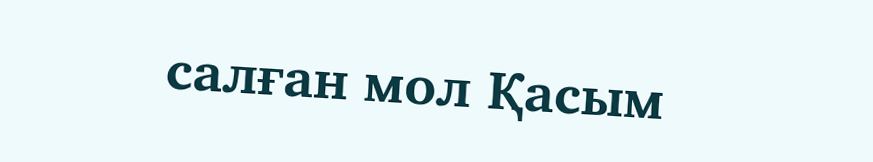салған мол Қасым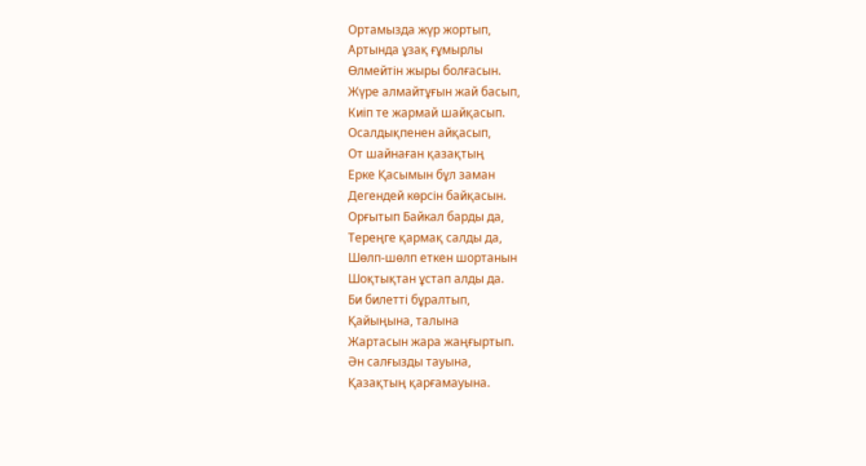Ортамызда жүр жортып,
Артында ұзақ ғұмырлы
Өлмейтін жыры болғасын.
Жүре алмайтұғын жай басып,
Киіп те жармай шайқасып.
Осалдықпенен айқасып,
От шайнаған қазақтың
Ерке Қасымын бұл заман
Дегендей көрсін байқасын.
Орғытып Байкал барды да,
Тереңге қармақ салды да,
Шөлп-шөлп еткен шортанын
Шоқтықтан ұстап алды да.
Би билетті бұралтып,
Қайыңына, талына
Жартасын жара жаңғыртып.
Ән салғызды тауына,
Қазақтың қарғамауына.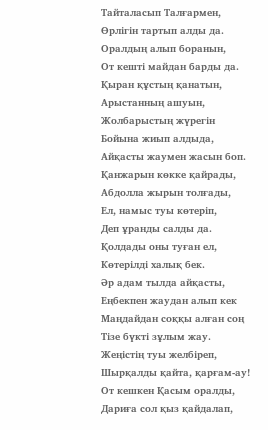Тайталасып Талғармен,
Өрлігін тартып алды да.
Оралдың алып боранын,
От кешті майдан барды да.
Қыран құстың қанатын,
Арыстанның ашуын,
Жолбарыстың жүрегін
Бойына жиып алдыда,
Айқасты жаумен жасын боп.
Қанжарын көкке қайрады,
Абдолла жырын толғады,
Ел, намыс туы көтеріп,
Деп ұранды салды да.
Қолдады оны туған ел,
Көтерілді халық бек.
Әр адам тылда айқасты,
Еңбекпен жаудан алып кек
Маңдайдан соққы алған соң
Тізе бүкті зұлым жау.
Жеңістің туы желбіреп,
Шырқалды қайта, қарғам-ау!
От кешкен Қасым оралды,
Дариға сол қыз қайдалап,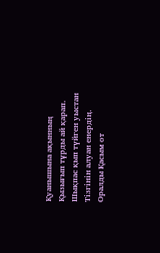Қуанышына ақынның
Қызығып тұрды ай қарап.
Шықпас қып түйген уыстан
Тізгінін алуан енердің.
Оралды Қасым от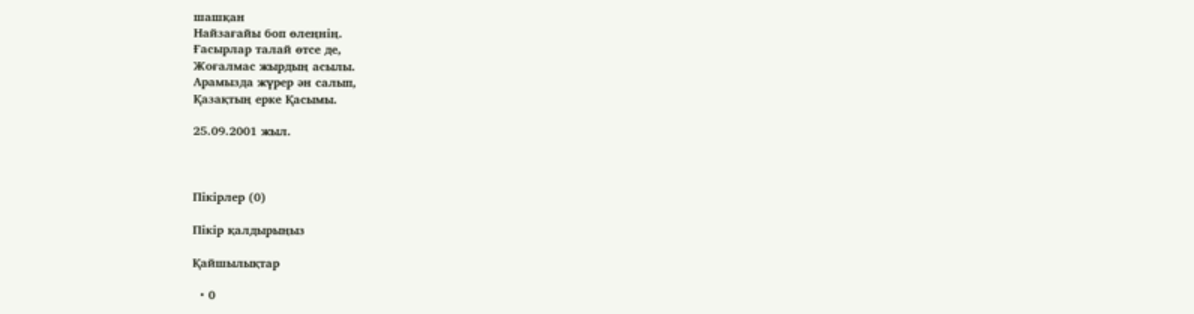шашқан
Найзағайы боп өлеңнің.
Ғасырлар талай өтсе де,
Жоғалмас жырдың асылы.
Арамызда жүрер ән салып,
Қазақтың ерке Қасымы.

25.09.2001 жыл.



Пікірлер (0)

Пікір қалдырыңыз

Қайшылықтар

  • 0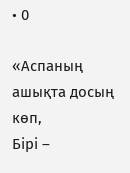• 0

«Аспаның ашықта досың көп,
Бірі –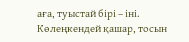аға, туыстай бірі – іні.
Көлеңкендей қашар, тосын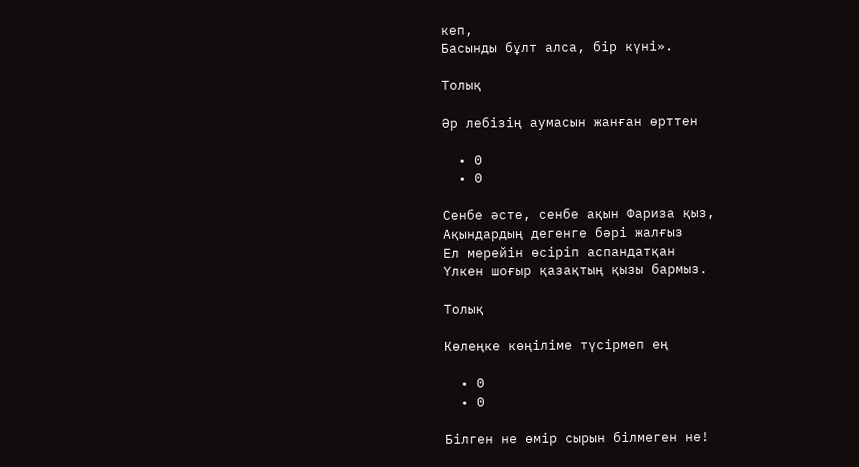кеп,
Басынды бұлт алса, бір күні».

Толық

Әр лебізің аумасын жанған өрттен

  • 0
  • 0

Сенбе әсте, сенбе ақын Фариза қыз,
Ақындардың дегенге бәрі жалғыз
Ел мерейін өсіріп аспандатқан
Үлкен шоғыр қазақтың қызы бармыз.

Толық

Көлеңке көңіліме түсірмеп ең

  • 0
  • 0

Білген не өмір сырын білмеген не!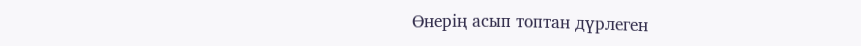Өнерің асып топтан дүрлеген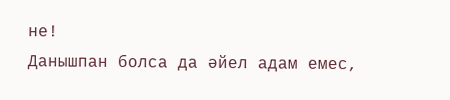не!
Данышпан болса да әйел адам емес,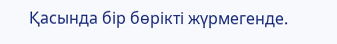Қасында бір бөрікті жүрмегенде.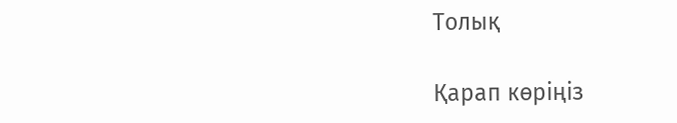Толық

Қарап көріңіз